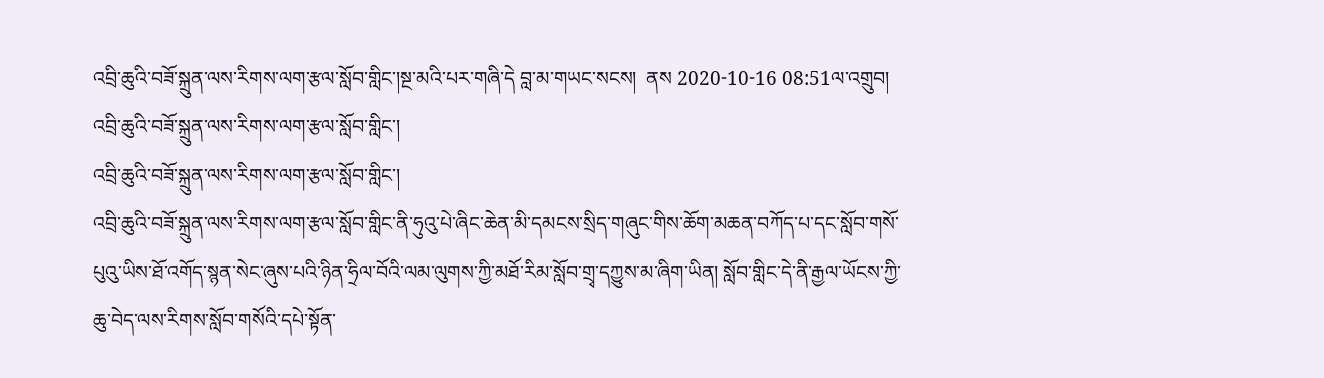འབྲི་ཆུའི་བཟོ་སྐྲུན་ལས་རིགས་ལག་རྩལ་སློབ་གླིང་།སྔ་མའི་པར་གཞི་དེ བླ་མ་གཡང་སངས།  ནས 2020-10-16 08:51ལ་འགྲུབ།
འབྲི་ཆུའི་བཟོ་སྐྲུན་ལས་རིགས་ལག་རྩལ་སློབ་གླིང་།
འབྲི་ཆུའི་བཟོ་སྐྲུན་ལས་རིགས་ལག་རྩལ་སློབ་གླིང་།
འབྲི་ཆུའི་བཟོ་སྐྲུན་ལས་རིགས་ལག་རྩལ་སློབ་གླིང་ནི་ཧུའུ་པེ་ཞིང་ཆེན་མི་དམངས་སྲིད་གཞུང་གིས་ཆོག་མཆན་བཀོད་པ་དང་སློབ་གསོ་པུའུ་ཡིས་ཐོ་འགོད་སྙན་སེང་ཞུས་པའི་ཉིན་ཧྲིལ་བོའི་ལམ་ལུགས་ཀྱི་མཐོ་རིམ་སློབ་གྲྭ་དཀྱུས་མ་ཞིག་ཡིན། སློབ་གླིང་དེ་ནི་རྒྱལ་ཡོངས་ཀྱི་ཆུ་བེད་ལས་རིགས་སློབ་གསོའི་དཔེ་སྟོན་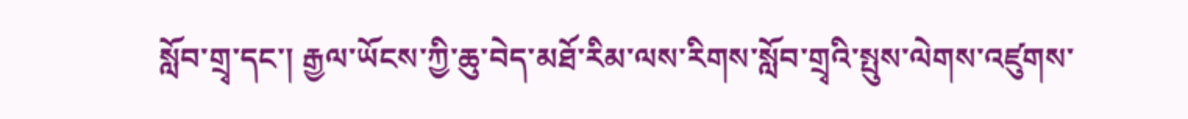སློབ་གྲྭ་དང་། རྒྱལ་ཡོངས་ཀྱི་ཆུ་བེད་མཐོ་རིམ་ལས་རིགས་སློབ་གྲྭའི་སྤུས་ལེགས་འཛུགས་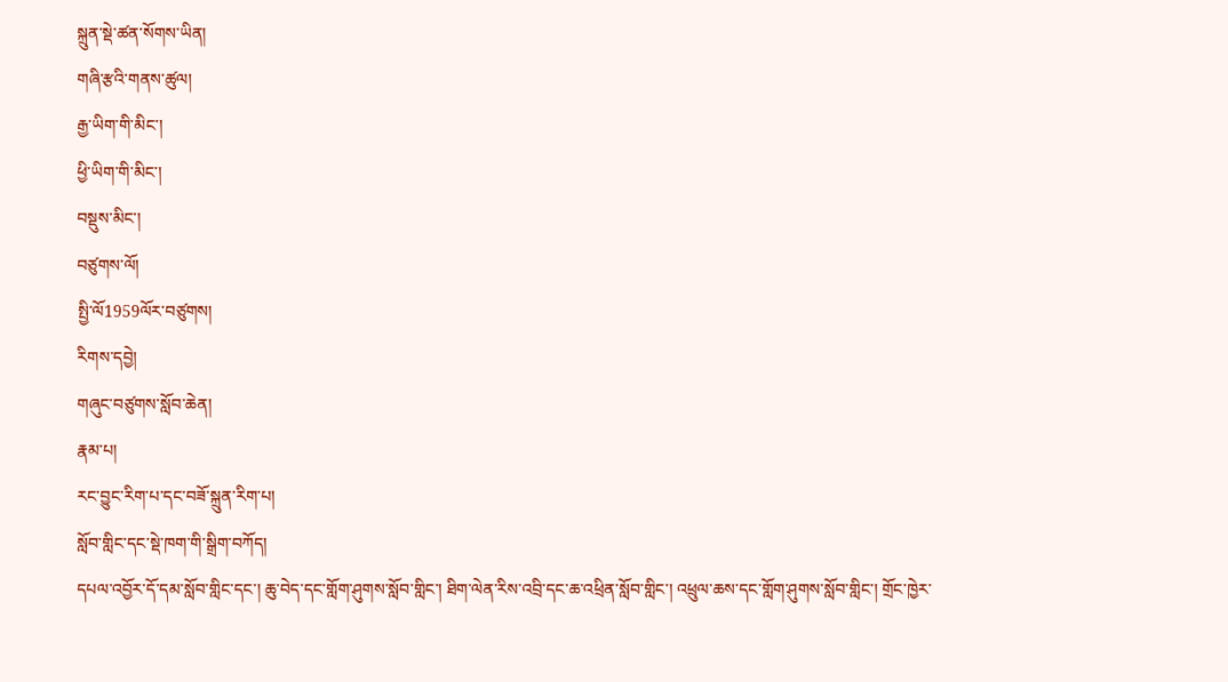སྐྲུན་སྡེ་ཚན་སོགས་ཡིན།
གཞི་རྩའི་གནས་ཚུལ།
རྒྱ་ཡིག་གི་མིང་།
ཕྱི་ཡིག་གི་མིང་།
བསྡུས་མིང་།
བཙུགས་ལོ།
སྤྱི་ལོ1959ལོར་བཙུགས།
རིགས་དབྱེ།
གཞུང་བཙུགས་སློབ་ཆེན།
རྣམ་པ།
རང་བྱུང་རིག་པ་དང་བཟོ་སྐྲུན་རིག་པ།
སློབ་གླིང་དང་སྡེ་ཁག་གི་སྒྲིག་བཀོད།
དཔལ་འབྱོར་དོ་དམ་སློབ་གླིང་དང་། ཆུ་བེད་དང་གློག་ཤུགས་སློབ་གླིང་། ཐིག་ལེན་རིས་འབྲི་དང་ཆ་འཕྲིན་སློབ་གླིང་། འཕྲུལ་ཆས་དང་གློག་ཤུགས་སློབ་གླིང་། གྲོང་ཁྱེར་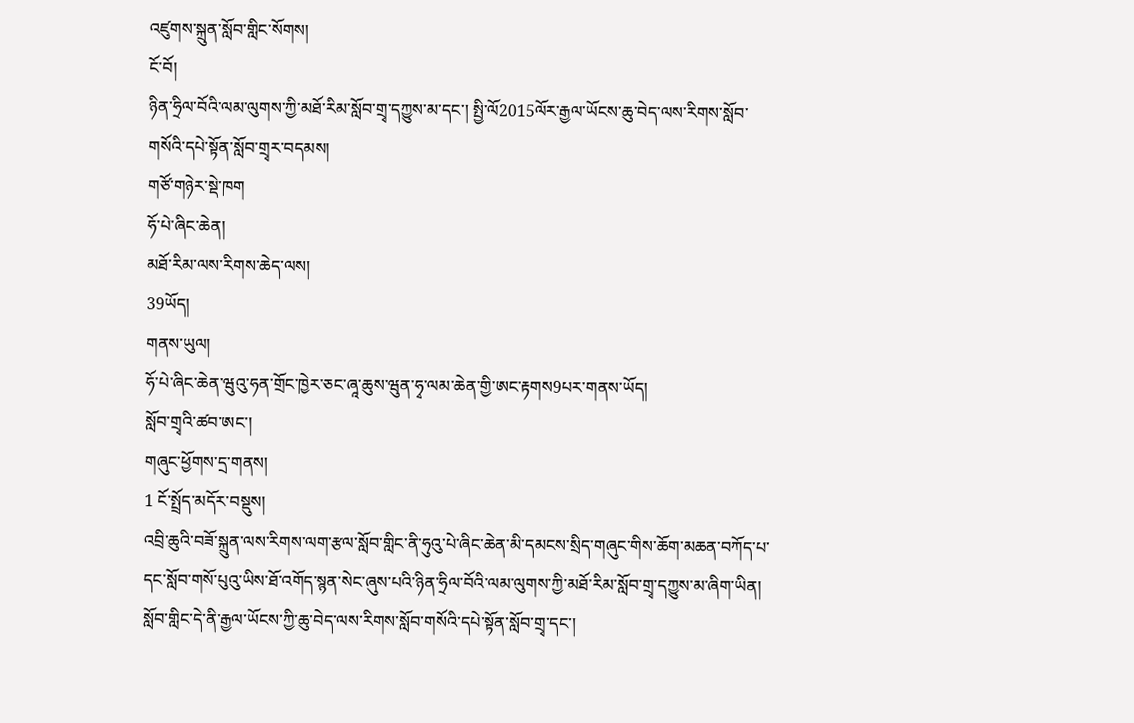འཛུགས་སྐྲུན་སློབ་གླིང་སོགས།
ངོ་བོ།
ཉིན་ཧྲིལ་བོའི་ལམ་ལུགས་ཀྱི་མཐོ་རིམ་སློབ་གྲྭ་དཀྱུས་མ་དང་། སྤྱི་ལོ2015ལོར་རྒྱལ་ཡོངས་ཆུ་བེད་ལས་རིགས་སློབ་གསོའི་དཔེ་སྟོན་སློབ་གྲྭར་བདམས།
གཙོ་གཉེར་སྡེ་ཁག
ཧོ་པེ་ཞིང་ཆེན།
མཐོ་རིམ་ལས་རིགས་ཆེད་ལས།
39ཡོད།
གནས་ཡུལ།
ཧོ་པེ་ཞིང་ཆེན་ཝུའུ་ཧན་གྲོང་ཁྱེར་ཅང་ཞཱ་ཆུས་ཝུན་ཧྭ་ལམ་ཆེན་གྱི་ཨང་རྟགས9པར་གནས་ཡོད།
སློབ་གྲྭའི་ཚབ་ཨང་།
གཞུང་ཕྱོགས་དྲ་གནས།
1 ངོ་སྤྲོད་མདོར་བསྡུས།
འབྲི་ཆུའི་བཟོ་སྐྲུན་ལས་རིགས་ལག་རྩལ་སློབ་གླིང་ནི་ཧུའུ་པེ་ཞིང་ཆེན་མི་དམངས་སྲིད་གཞུང་གིས་ཆོག་མཆན་བཀོད་པ་དང་སློབ་གསོ་པུའུ་ཡིས་ཐོ་འགོད་སྙན་སེང་ཞུས་པའི་ཉིན་ཧྲིལ་བོའི་ལམ་ལུགས་ཀྱི་མཐོ་རིམ་སློབ་གྲྭ་དཀྱུས་མ་ཞིག་ཡིན། སློབ་གླིང་དེ་ནི་རྒྱལ་ཡོངས་ཀྱི་ཆུ་བེད་ལས་རིགས་སློབ་གསོའི་དཔེ་སྟོན་སློབ་གྲྭ་དང་།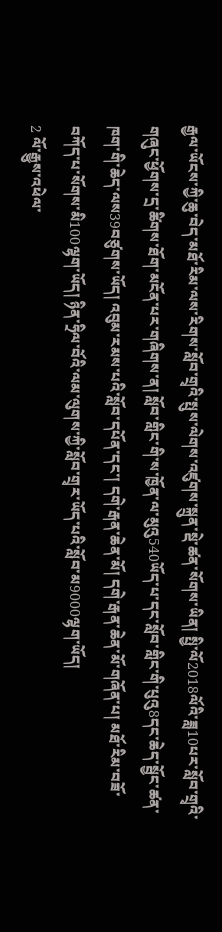རྒྱལ་ཡོངས་ཀྱི་ཆུ་བེད་མཐོ་རིམ་ལས་རིགས་སློབ་གྲྭའི་སྤུས་ལེགས་འཛུགས་སྐྲུན་སྡེ་ཚན་སོགས་ཡིན། སྤྱི་ལོ2018ལོའི་ཟླ10པར་སློབ་གྲྭའི་གཞུང་ཕྱོགས་དྲ་ཚིགས་ཐོག་མངོན་པར་གཞིགས་ན། སློབ་གླིང་གི་ས་ཁྱོན་ལ་མུའུ540ཡོད་པ་དང་སློབ་གླིང་གི་པུའུ8དང་ཆེད་སྦྱོང་ཚན་ཁག་གི་ཆེད་ལས39བཙུགས་ཡོད། འབུམ་རམས་པའི་སློབ་དཔོན་དང་། དགེ་རྒན་ཆེན་མོ། དགེ་རྒན་ཆེན་མོ་གཞོན་པ། མཐོ་རིམ་བཟོ་བཀོད་པ་སོགས་མི100ལྷག་ཡོད། ཉིན་ཧྲིལ་བོའི་ལམ་ལུགས་ཀྱི་སློབ་གྲྭར་ཡོད་པའི་སློབ་མ9000ལྷག་ཡོད།
2 ལོ་རྒྱུས་འཕེལ་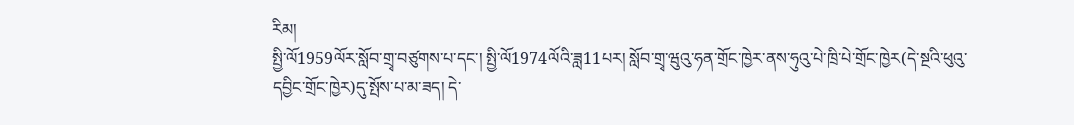རིམ།
སྤྱི་ལོ1959ལོར་སློབ་གྲྭ་བཙུགས་པ་དང་། སྤྱི་ལོ1974ལོའི་ཟླ11པར། སློབ་གྲྭ་ཝུའུ་ཧན་གྲོང་ཁྱེར་ནས་ཧུའུ་པེ་ཁྲི་པེ་གྲོང་ཁྱེར(དེ་སྔའི་ཕུའུ་དབྱིང་གྲོང་ཁྱེར)དུ་སྤོས་པ་མ་ཟད། དེ་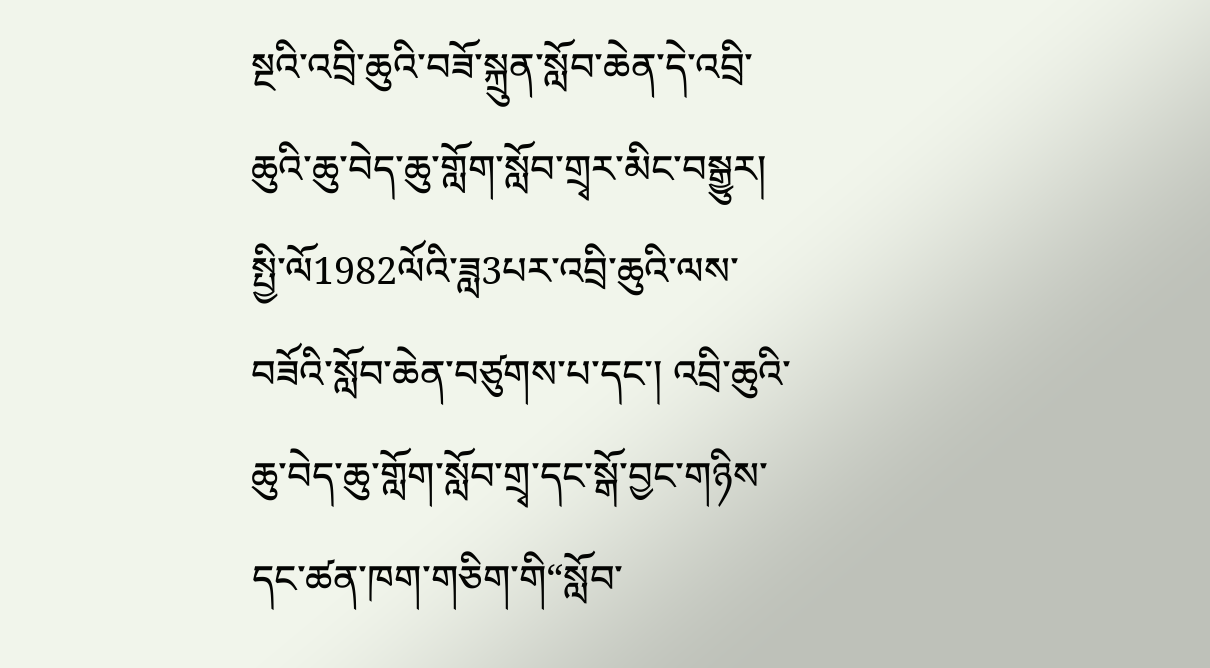སྔའི་འབྲི་ཆུའི་བཟོ་སྐྲུན་སློབ་ཆེན་དེ་འབྲི་ཆུའི་ཆུ་བེད་ཆུ་གློག་སློབ་གྲྭར་མིང་བསྒྱུར། སྤྱི་ལོ1982ལོའི་ཟླ3པར་འབྲི་ཆུའི་ལས་བཟོའི་སློབ་ཆེན་བཙུགས་པ་དང་། འབྲི་ཆུའི་ཆུ་བེད་ཆུ་གློག་སློབ་གྲྭ་དང་སྒོ་བྱང་གཉིས་དང་ཚན་ཁག་གཅིག་གི“སློབ་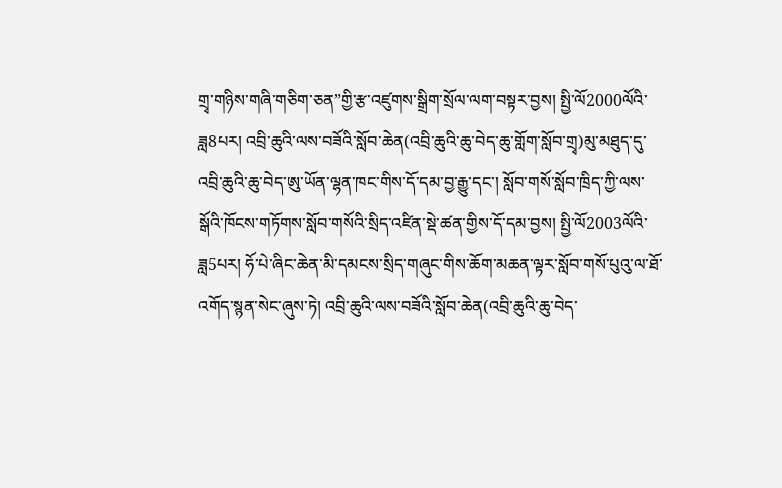གྲྭ་གཉིས་གཞི་གཅིག་ཅན”གྱི་རྩ་འཛུགས་སྒྲིག་སྲོལ་ལག་བསྟར་བྱས། སྤྱི་ལོ2000ལོའི་ཟླ8པར། འབྲི་ཆུའི་ལས་བཟོའི་སློབ་ཆེན(འབྲི་ཆུའི་ཆུ་བེད་ཆུ་གློག་སློབ་གྲྭ)མུ་མཐུད་དུ་འབྲི་ཆུའི་ཆུ་བེད་ཨུ་ཡོན་ལྷན་ཁང་གིས་དོ་དམ་བྱ་རྒྱུ་དང་། སློབ་གསོ་སློབ་ཁྲིད་ཀྱི་ལས་སྒོའི་ཁོངས་གཏོགས་སློབ་གསོའི་སྲིད་འཛིན་སྡེ་ཚན་གྱིས་དོ་དམ་བྱས། སྤྱི་ལོ2003ལོའི་ཟླ5པར། ཧོ་པེ་ཞིང་ཆེན་མི་དམངས་སྲིད་གཞུང་གིས་ཆོག་མཆན་ལྟར་སློབ་གསོ་པུའུ་ལ་ཐོ་འགོད་སྙན་སེང་ཞུས་ཏེ། འབྲི་ཆུའི་ལས་བཟོའི་སློབ་ཆེན(འབྲི་ཆུའི་ཆུ་བེད་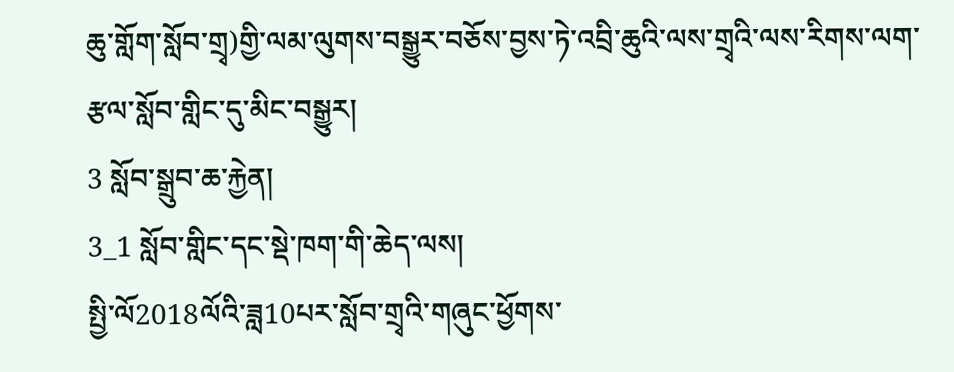ཆུ་གློག་སློབ་གྲྭ)གྱི་ལམ་ལུགས་བསྒྱུར་བཅོས་བྱས་ཏེ་འབྲི་ཆུའི་ལས་གྲྭའི་ལས་རིགས་ལག་རྩལ་སློབ་གླིང་དུ་མིང་བསྒྱུར།
3 སློབ་སྒྲུབ་ཆ་རྐྱེན།
3_1 སློབ་གླིང་དང་སྡེ་ཁག་གི་ཆེད་ལས།
སྤྱི་ལོ2018ལོའི་ཟླ10པར་སློབ་གྲྭའི་གཞུང་ཕྱོགས་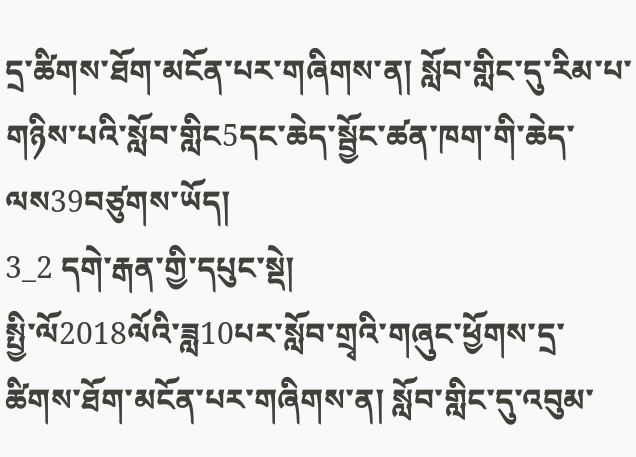དྲ་ཚིགས་ཐོག་མངོན་པར་གཞིགས་ན། སློབ་གླིང་དུ་རིམ་པ་གཉིས་པའི་སློབ་གླིང5དང་ཆེད་སྦྱོང་ཚན་ཁག་གི་ཆེད་ལས39བཙུགས་ཡོད།
3_2 དགེ་རྒན་གྱི་དཔུང་སྡེ།
སྤྱི་ལོ2018ལོའི་ཟླ10པར་སློབ་གྲྭའི་གཞུང་ཕྱོགས་དྲ་ཚིགས་ཐོག་མངོན་པར་གཞིགས་ན། སློབ་གླིང་དུ་འབུམ་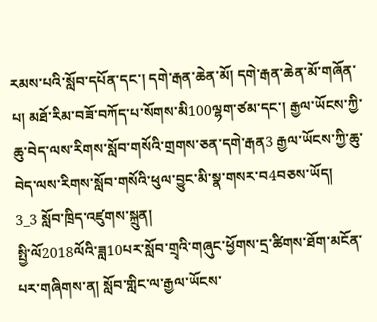རམས་པའི་སློབ་དཔོན་དང་། དགེ་རྒན་ཆེན་མོ། དགེ་རྒན་ཆེན་མོ་གཞོན་པ། མཐོ་རིམ་བཟོ་བཀོད་པ་སོགས་མི100ལྷག་ཙམ་དང་། རྒྱལ་ཡོངས་ཀྱི་ཆུ་བེད་ལས་རིགས་སློབ་གསོའི་གྲགས་ཅན་དགེ་རྒན3 རྒྱལ་ཡོངས་ཀྱི་ཆུ་བེད་ལས་རིགས་སློབ་གསོའི་ཕུལ་བྱུང་མི་སྣ་གསར་བ4བཅས་ཡོད།
3_3 སློབ་ཁྲིད་འཛུགས་སྐྲུན།
སྤྱི་ལོ2018ལོའི་ཟླ10པར་སློབ་གྲྭའི་གཞུང་ཕྱོགས་དྲ་ཚིགས་ཐོག་མངོན་པར་གཞིགས་ན། སློབ་གླིང་ལ་རྒྱལ་ཡོངས་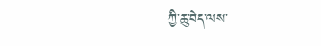ཀྱི་ཆུ་བེད་ལས་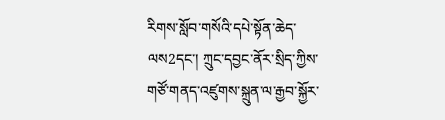རིགས་སློབ་གསོའི་དཔེ་སྟོན་ཆེད་ལས2དང་། ཀྲུང་དབྱང་ནོར་སྲིད་ཀྱིས་གཙོ་གནད་འཛུགས་སྐྲུན་ལ་རྒྱབ་སྐྱོར་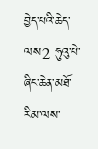བྱེད་པའི་ཆེད་ལས2 ཧུའུ་པེ་ཞིང་ཆེན་མཐོ་རིམ་ལས་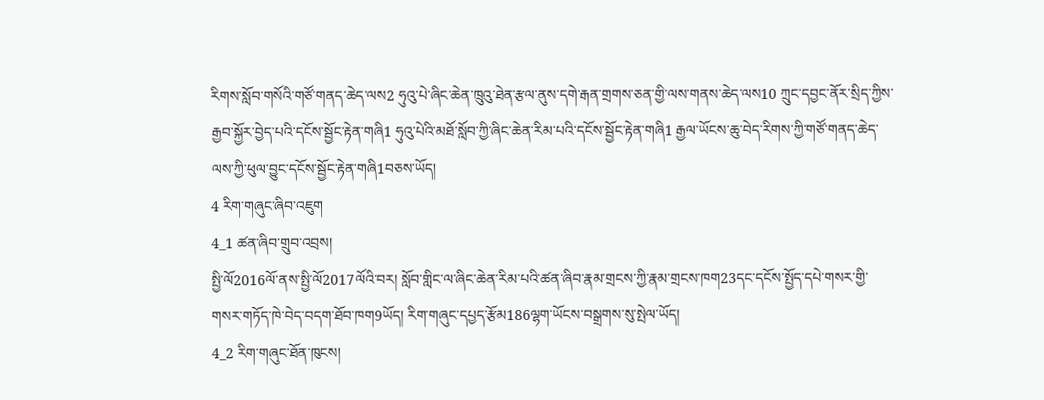རིགས་སློབ་གསོའི་གཙོ་གནད་ཆེད་ལས2 ཧུའུ་པེ་ཞིང་ཆེན་ཁྲུའུ་ཐེན་རྩལ་ནུས་དགེ་རྒན་གྲགས་ཅན་གྱི་ལས་གནས་ཆེད་ལས10 ཀྲུང་དབྱང་ནོར་སྲིད་ཀྱིས་རྒྱབ་སྐྱོར་བྱེད་པའི་དངོས་སྦྱོང་རྟེན་གཞི1 ཧུའུ་པེའི་མཐོ་སློབ་ཀྱི་ཞིང་ཆེན་རིམ་པའི་དངོས་སྦྱོང་རྟེན་གཞི1 རྒྱལ་ཡོངས་ཆུ་བེད་རིགས་ཀྱི་གཙོ་གནད་ཆེད་ལས་ཀྱི་ཕུལ་བྱུང་དངོས་སྦྱོང་རྟེན་གཞི1བཅས་ཡོད།
4 རིག་གཞུང་ཞིབ་འཇུག
4_1 ཚན་ཞིབ་གྲུབ་འབྲས།
སྤྱི་ལོ2016ལོ་ནས་སྤྱི་ལོ2017ལོའི་བར། སློབ་གླིང་ལ་ཞིང་ཆེན་རིམ་པའི་ཚན་ཞིབ་རྣམ་གྲངས་ཀྱི་རྣམ་གྲངས་ཁག23དང་དངོས་སྤྱོད་དཔེ་གསར་གྱི་གསར་གཏོད་ཁེ་བེད་བདག་ཐོབ་ཁག9ཡོད། རིག་གཞུང་དཔྱད་རྩོམ186ལྷག་ཡོངས་བསྒྲགས་སུ་སྤེལ་ཡོད།
4_2 རིག་གཞུང་ཐོན་ཁུངས།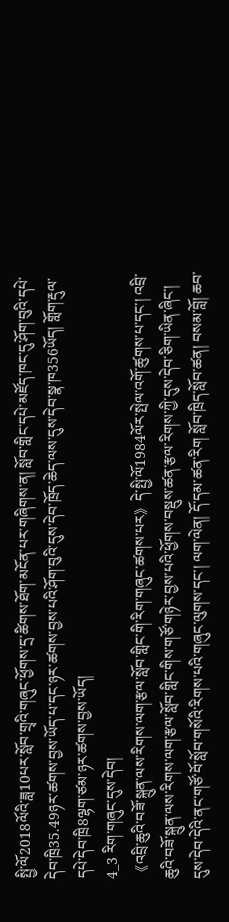སྤྱི་ལོ2018ལོའི་ཟླ10པར་སློབ་གྲྭའི་གཞུང་ཕྱོགས་དྲ་ཚིགས་ཐོག་མངོན་པར་གཞིགས་ན། སློབ་གླིང་དཔེ་མཛོད་ཁང་དུ་ཤོག་བུའི་དཔེ་དེབ་ཁྲི35.49ཉར་ཚགས་བྱས་ཡོད་པ་དང་ཉར་ཚགས་བྱས་པའི་ཤོག་བུའི་དུས་དེབ་ཁྲོད་ཆེད་ལས་དུས་དེབ་སྣ་ཁ356ཡོད། གློག་རྡུལ་དཔེ་དེབ་ཁྲི8ལྷག་ཙམ་ཉར་ཚགས་བྱས་ཡོད།
4_3 རིག་གཞུང་དུས་དེབ།
《འབྲི་ཆུའི་བཟོ་སྐྲུན་ལས་རིགས་ལག་རྩལ་སློབ་གླིང་གི་རིག་གཞུང་ཚགས་པར》དེ་སྤྱི་ལོ1984ལོར་སྤེལ་འགོ་ཚུགས་པ་དང་། འབྲི་ཆུའི་བཟོ་སྐྲུན་ལས་རིགས་ལག་རྩལ་སློབ་གླིང་གིས་གཙོ་གཉེར་བྱས་པའི་ཕྱོགས་བསྡུས་ཚན་རྩལ་རིགས་ཀྱི་དུས་དེབ་ཅིག་ཡིན་ཞིང་། དུས་དེབ་དེའི་ནང་གཙོ་བོ་སློབ་གསོའི་རིགས་པའི་གཞུང་ལུགས་དང་། ལག་ལེན། དོ་དམ་ཚན་རིག སློབ་ཁྲིད་སློབ་ཚན། བསམ་བློ། ཆབ་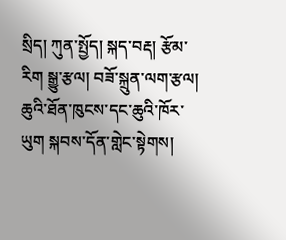སྲིད། ཀུན་སྤྱོད། སྐད་བརྡ། རྩོམ་རིག སྒྱུ་རྩལ། བཟོ་སྐྲུན་ལག་རྩལ། ཆུའི་ཐོན་ཁུངས་དང་ཆུའི་ཁོར་ཡུག སྐབས་དོན་གླེང་སྟེགས།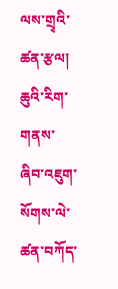ལས་གྲྭའི་ཚན་རྩལ། ཆུའི་རིག་གནས་ཞིབ་འཇུག་སོགས་ལེ་ཚན་བཀོད་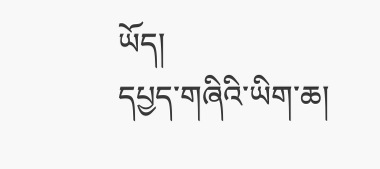ཡོད།
དཔྱད་གཞིའི་ཡིག་ཆ།